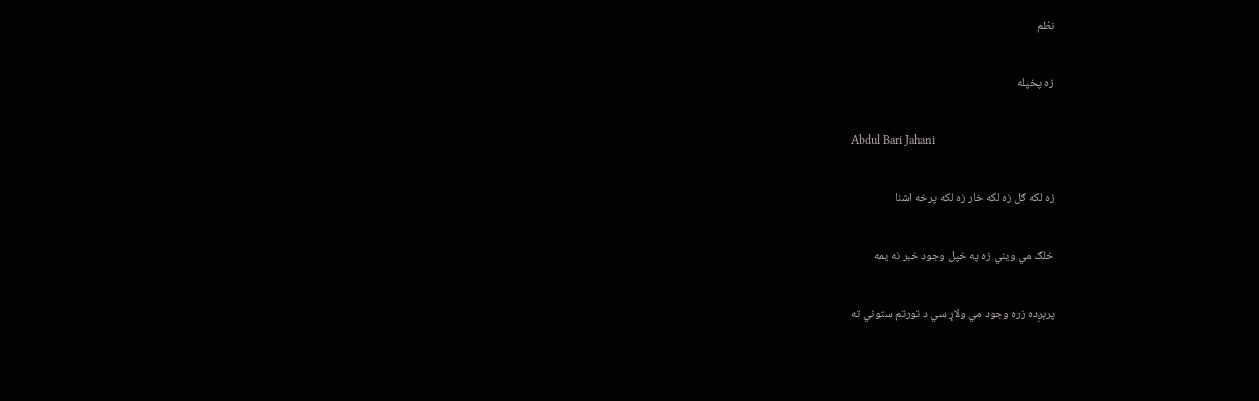نظم

زه پخپله

Abdul Bari Jahani

زه لكه ګل زه لكه خار زه لكه پرخه اشنا

خلګ مي ويني زه په خپل وجود خبر نه يمه

پرېږده زره وجود مي ولاړ سي د تورتم ستوني ته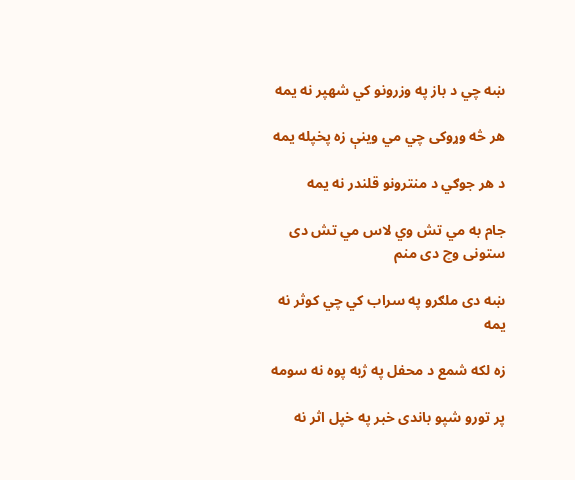ښه چي د باز په وزرونو كي شهپر نه يمه

هر څه وړوكى چي مي وينې زه پخپله يمه

د هر جوګي د منترونو قلندر نه يمه

جام به مي تش وي لاس مي تش دى ستونى وچ دى منم

ښه دى ملګرو په سراب كي چي كوثر نه يمه

زه لكه شمع د محفل په ژبه پوه نه سومه

پر تورو شپو باندى خبر په خپل اثر نه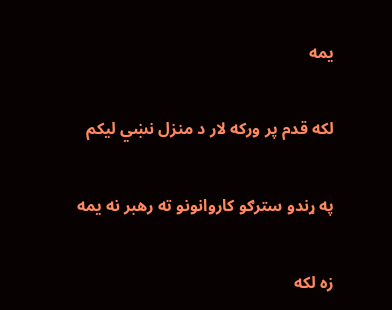يمه

لكه قدم پر وركه لار د منزل نښي ليكم

په ړندو سترګو كاروانونو ته رهبر نه يمه

زه لكه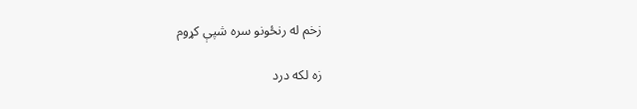زخم له رنځونو سره شپې كړوم

زه لكه درد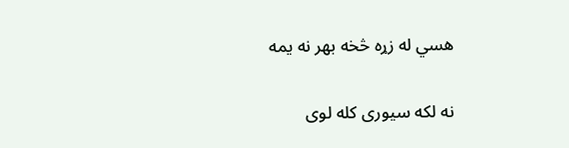هسي له زړه څخه بهر نه يمه

نه لكه سيورى كله لوى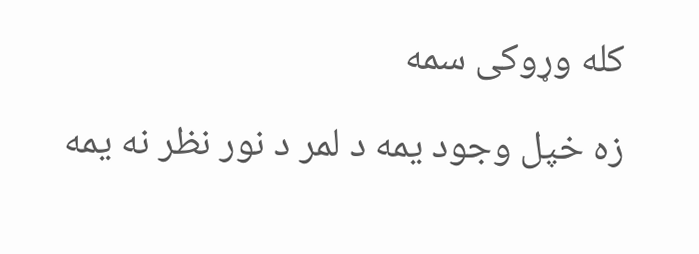كله وړوكى سمه

زه خپل وجود يمه د لمر د نور نظر نه يمه